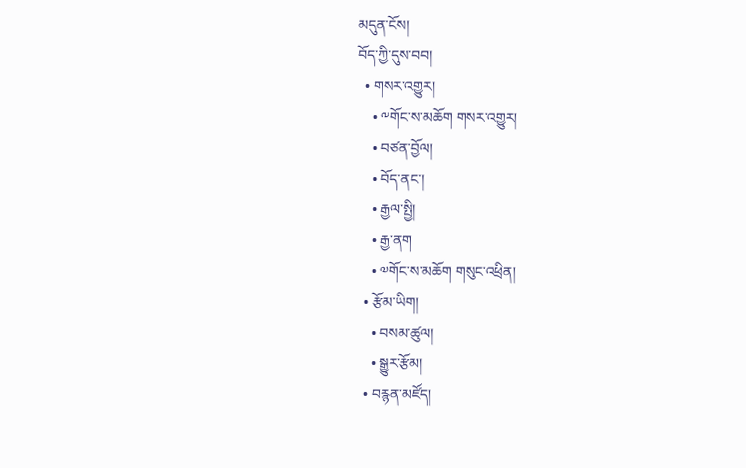མདུན་ངོས།
བོད་ཀྱི་དུས་བབ།
  • གསར་འགྱུར།
    • ༸གོང་ས་མཆོག གསར་འགྱུར།
    • བཙན་བྱོལ།
    • བོད་ནང་།
    • རྒྱལ་སྤྱི།
    • རྒྱ་ནག
    • ༧གོང་ས་མཆོག གསུང་འཕྲིན།
  • རྩོམ་ཡིག།
    • བསམ་ཚུལ།
    • སྒྱུར་རྩོམ།
  • བརྙན་མཛོད།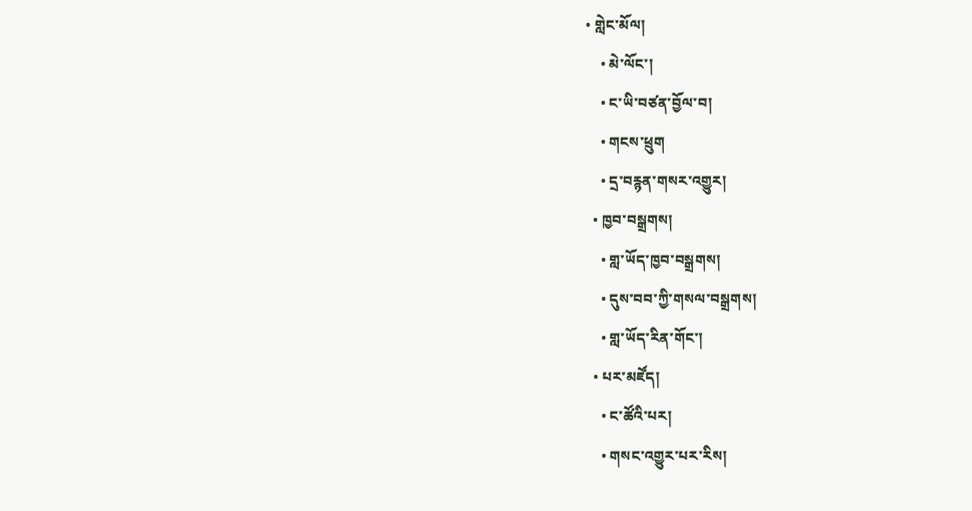• གླེང་མོལ།
    • མེ་ལོང་།
    • ང་ཡི་བཙན་བྱོལ་བ།
    • གངས་ཕྲུག
    • དྲ་བརྙན་གསར་འགྱུར།
  • ཁྱབ་བསྒྲགས།
    • གླ་ཡོད་ཁྱབ་བསྒྲགས།
    • དུས་བབ་ཀྱི་གསལ་བསྒྲགས།
    • གླ་ཡོད་རིན་གོང་།
  • པར་མཛོད།
    • ང་ཚོའི་པར།
    • གསང་འགྱུར་པར་རིས།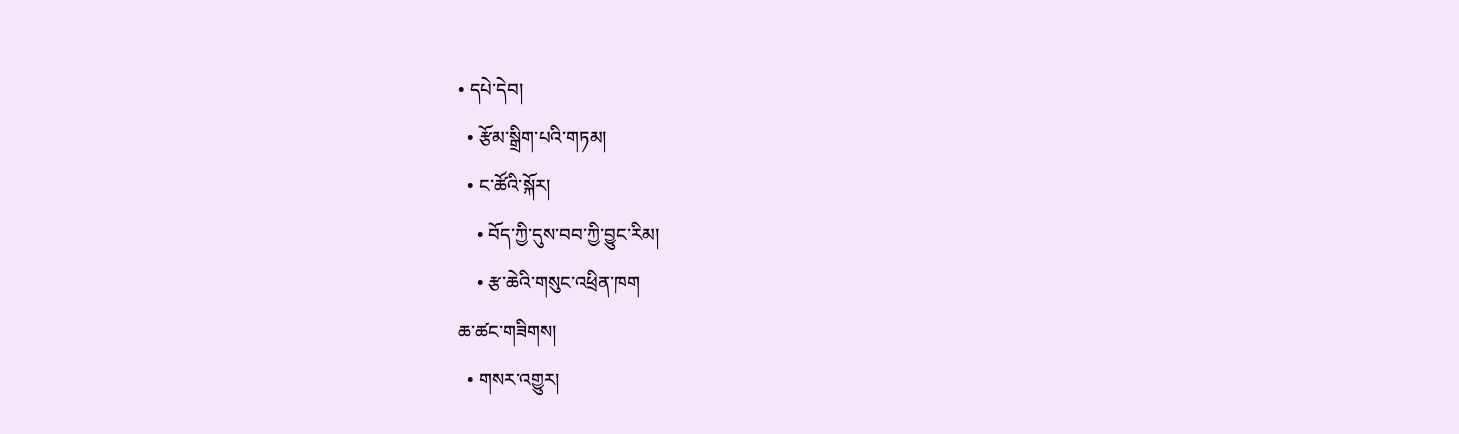• དཔེ་དེབ།
  • རྩོམ་སྒྲིག་པའི་གཏམ།
  • ང་ཚོའི་སྐོར།
    • བོད་ཀྱི་དུས་བབ་ཀྱི་བྱུང་རིམ།
    • རྩ་ཆེའི་གསུང་འཕྲིན་ཁག
ཆ་ཚང་གཟིགས།
  • གསར་འགྱུར།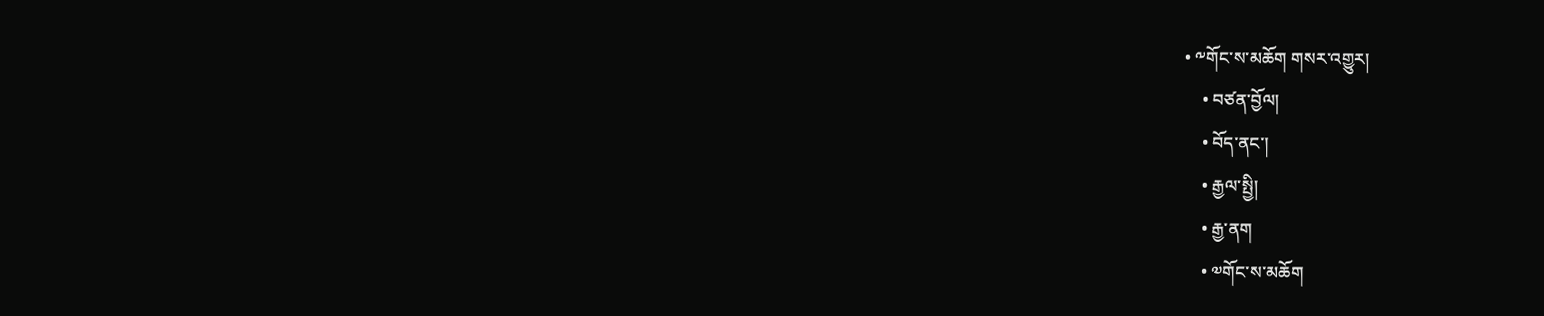• ༸གོང་ས་མཆོག གསར་འགྱུར།
    • བཙན་བྱོལ།
    • བོད་ནང་།
    • རྒྱལ་སྤྱི།
    • རྒྱ་ནག
    • ༧གོང་ས་མཆོག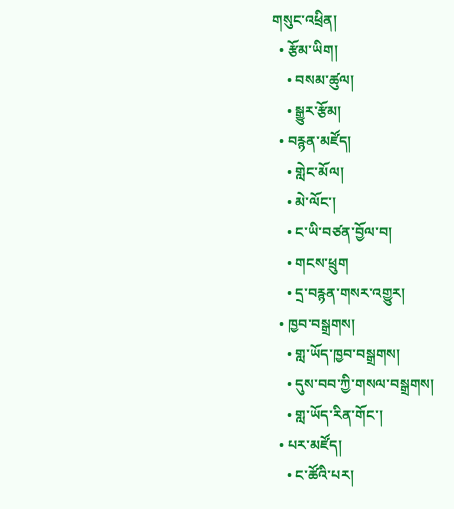གསུང་འཕྲིན།
  • རྩོམ་ཡིག།
    • བསམ་ཚུལ།
    • སྒྱུར་རྩོམ།
  • བརྙན་མཛོད།
    • གླེང་མོལ།
    • མེ་ལོང་།
    • ང་ཡི་བཙན་བྱོལ་བ།
    • གངས་ཕྲུག
    • དྲ་བརྙན་གསར་འགྱུར།
  • ཁྱབ་བསྒྲགས།
    • གླ་ཡོད་ཁྱབ་བསྒྲགས།
    • དུས་བབ་ཀྱི་གསལ་བསྒྲགས།
    • གླ་ཡོད་རིན་གོང་།
  • པར་མཛོད།
    • ང་ཚོའི་པར།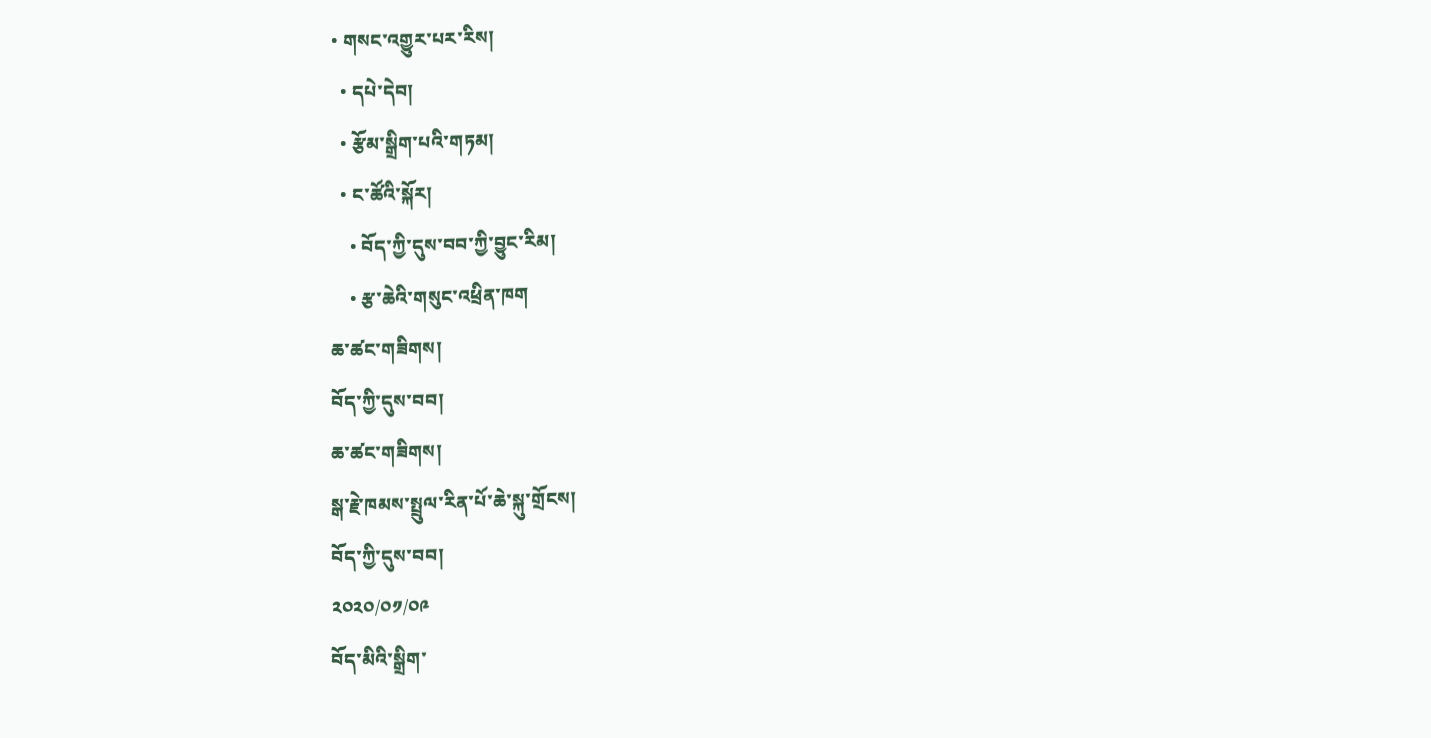• གསང་འགྱུར་པར་རིས།
  • དཔེ་དེབ།
  • རྩོམ་སྒྲིག་པའི་གཏམ།
  • ང་ཚོའི་སྐོར།
    • བོད་ཀྱི་དུས་བབ་ཀྱི་བྱུང་རིམ།
    • རྩ་ཆེའི་གསུང་འཕྲིན་ཁག
ཆ་ཚང་གཟིགས།
བོད་ཀྱི་དུས་བབ།
ཆ་ཚང་གཟིགས།
སྒ་རྗེ་ཁམས་སྤྲུལ་རིན་པོ་ཆེ་སྐུ་གྲོངས།
བོད་ཀྱི་དུས་བབ།
༢༠༢༠/༠༡/༠༩
བོད་མིའི་སྒྲིག་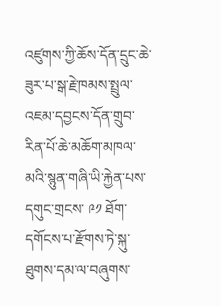འཛུགས་ཀྱི་ཆོས་དོན་དྲུང་ཆེ་ཟུར་པ་སྒ་རྗེ་ཁམས་སྤྲུལ་འཇམ་དབྱངས་དོན་གྲུབ་རིན་པོ་ཆེ་མཆོག་མཁལ་མའི་སྙུན་གཞི་ཡི་རྐྱེན་པས་དགུང་གྲངས་ ༩༡ ཐོག་དགོངས་པ་རྫོགས་ཏེ་སྐུ་ཐུགས་དམ་ལ་བཞུགས་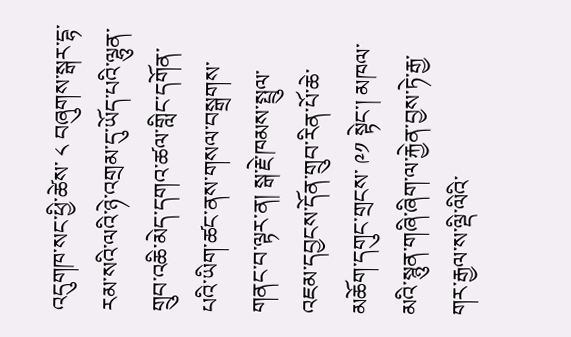འདུགཁ་སང་ཕྱི་ཚེས་ ༨ བཞུགས་སྒར་དྷ་རམ་སའི་ལའི་ཉེ་འགྲམ་དུ་ཡོད་པའི་ལྷུན་གྲུབ་འཆི་མེད་དགའ་ཚལ་གླིང་དགོན་པའི་ཡིག་ཚང་ནས་གསལ་བསྒྲགས་གནང་བ་ལྟར་ན། སྒ་རྗེ་ཁམས་སྤྲུལ་འཇམ་དབྱངས་དོན་གྲུབ་རིན་པོ་ཆེ་མཆོག་དགུང་གྲངས་ ༩༡ སྟེང་། མཁལ་མའི་སྙུན་གཞི་ཞིག་ལ་རྐྱེན་བྱས་ཏེ་རྒྱ་གར་རྒྱལ་ས་ལྡི་ལིའི་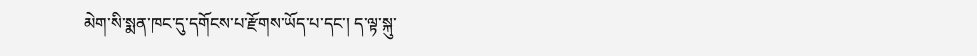མེག་སི་སྨན་ཁང་དུ་དགོངས་པ་རྫོགས་ཡོད་པ་དང་། ད་ལྟ་སྐུ་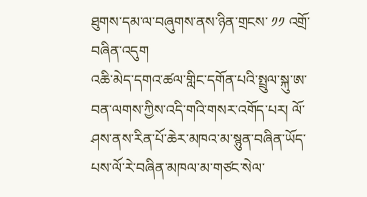ཐུགས་དམ་ལ་བཞུགས་ནས་ཉིན་གྲངས་ ༡༡ འགྲོ་བཞིན་འདུག
འཆི་མེད་དགའ་ཚལ་གླིང་དགོན་པའི་སྤྲུལ་སྐུ་ཨ་བན་ལགས་ཀྱིས་འདི་གའི་གསར་འགོད་པར། ལོ་ཤས་ནས་རིན་པོ་ཆེར་མཁའ་མ་སྙུན་བཞིན་ཡོད་པས་ལོ་རེ་བཞིན་མཁལ་མ་གཙང་སེལ་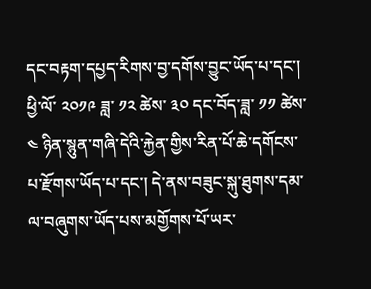དང་བརྟག་དཔྱད་རིགས་བྱ་དགོས་བྱུང་ཡོད་པ་དང་། ཕྱི་ལོ་ ༢༠༡༩ ཟླ་ ༡༢ ཚེས་ ༣༠ དང་བོད་ཟླ་ ༡༡ ཚེས་ ༤ ཉིན་སྙུན་གཞི་དེའི་རྐྱེན་གྱིས་རིན་པོ་ཆེ་དགོངས་པ་རྫོགས་ཡོད་པ་དང་། དེ་ནས་བཟུང་སྐུ་ཐུགས་དམ་ལ་བཞུགས་ཡོད་པས་མགྱོགས་པོ་ཡར་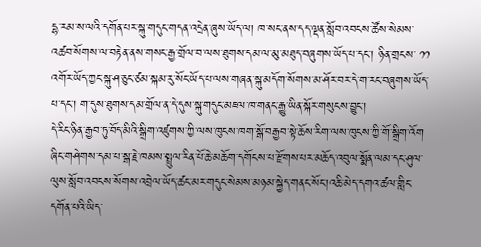དྷ་རམ་ས་ལའི་དགོན་པར་སྐུ་གདུང་གདན་འདྲེན་ཞུས་ཡོད་ལ། ཁ་སང་ནས་དད་ལྡན་སློབ་འབངས་ཚོས་སེམས་འཚབ་སོགས་ལ་བརྟེན་ནས་གསང་རྒྱ་གྲོལ་བ་ལས་ཐུགས་དམ་ལ་མུ་མཐུད་བཞུགས་ཡོད་པ་དང་། ཉིན་གྲངས་ ༡༡ འགོར་ཡོད་ཀྱང་སྐུ་ཤ་ཅུང་ཙམ་སྐམ་རུ་སོང་ཡོད་པ་ལས་གཞན་སྐུ་མདོག་སོགས་མ་ཤོར་བར་དེ་ག་རང་བཞུགས་ཡོད་པ་དང་། ག་དུས་ཐུགས་དམ་གྲོལ་ན་དེ་དུས་སྐུ་གདུང་མཇལ་ཁ་གནང་རྒྱུ་ཡིན་སྐོར་གསུངས་བྱུང་།
དེ་རིང་ཉིན་རྒྱབ་ཏུ་བོད་མིའི་སྒྲིག་འཛུགས་ཀྱི་ལས་ཁུངས་ཁག་སྒོ་བརྒྱབ་སྟེ་ཆོས་རིག་ལས་ཁུངས་ཀྱི་གོ་སྒྲིག་འོག ཞིང་གཤེགས་དམ་པ་སྒ་རྗེ་ཁམས་སྤྲུལ་རིན་པོ་ཆེ་མཆོག་དགོངས་པ་རྫོགས་པར་མཆོད་འབུལ་སྨོན་ལམ་དང་ཤུལ་ལུས་སློབ་འབངས་སོགས་འབྲེལ་ཡོད་ཚང་མར་གདུང་སེམས་མཉམ་སྐྱེད་གནང་སོང་།འཆི་མེད་དགའ་ཚལ་གླིང་དགོན་པའི་ཡིད་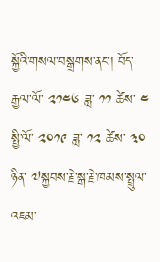སྐྱོའི་གསལ་བསྒྲགས་ནང་། བོད་རྒྱལ་ལོ་ ༢༡༤༦ ཟླ་ ༡༡ ཚེས་ ༤ སྤྱི་ལོ་ ༢༠༡༩ ཟླ་ ༡༢ ཚེས་ ༣༠ ཉིན་ ༧སྐྱབས་རྗེ་སྒ་རྗེ་ཁམས་སྤྲུལ་འཇམ་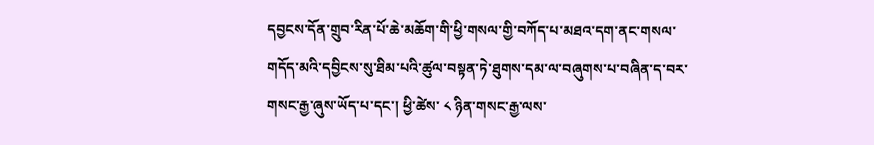དབྱངས་དོན་གྲུབ་རིན་པོ་ཆེ་མཆོག་གི་ཕྱི་གསལ་གྱི་བཀོད་པ་མཐའ་དག་ནང་གསལ་གདོད་མའི་དབྱིངས་སུ་ཐིམ་པའི་ཚུལ་བསྟན་ཏེ་ཐུགས་དམ་ལ་བཞུགས་པ་བཞིན་ད་བར་གསང་རྒྱ་ཞུས་ཡོད་པ་དང་། ཕྱི་ཚེས་ ༨ ཉིན་གསང་རྒྱ་ལས་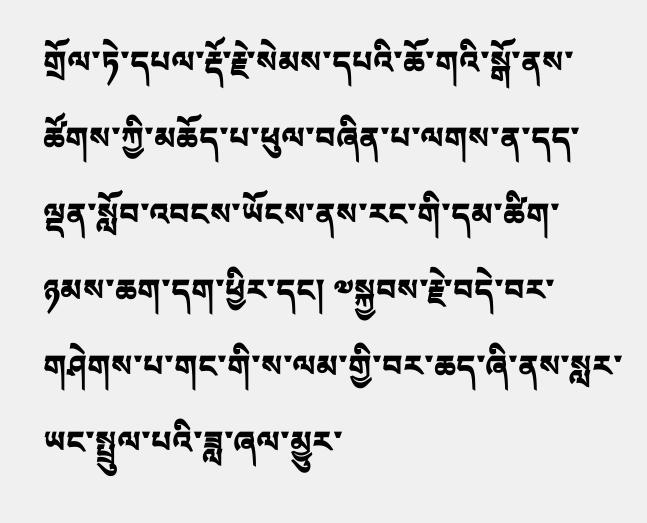གྲོལ་ཏེ་དཔལ་རྡོ་རྗེ་སེམས་དཔའི་ཆོ་གའི་སྒོ་ནས་ཚོགས་ཀྱི་མཆོད་པ་ཕུལ་བཞིན་པ་ལགས་ན་དད་ལྡན་སློབ་འབངས་ཡོངས་ནས་རང་གི་དམ་ཚིག་ཉམས་ཆག་དག་ཕྱིར་དང། ༧སྐྱབས་རྗེ་བདེ་བར་གཤེགས་པ་གང་གི་ས་ལམ་གྱི་བར་ཆད་ཞི་ནས་སླར་ཡང་སྤྲུལ་པའི་ཟླ་ཞལ་མྱུར་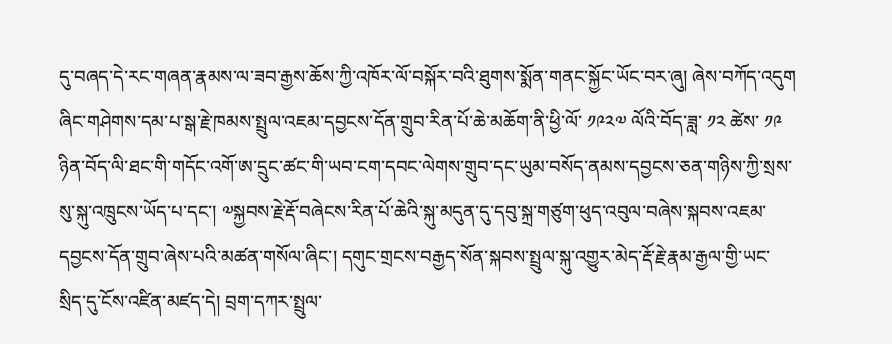དུ་བཞད་དེ་རང་གཞན་རྣམས་ལ་ཟབ་རྒྱས་ཆོས་ཀྱི་འཁོར་ལོ་བསྐོར་བའི་ཐུགས་སྨོན་གནང་སྐྱོང་ཡོང་བར་ཞུ། ཞེས་བཀོད་འདུག
ཞིང་གཤེགས་དམ་པ་སྒ་རྗེ་ཁམས་སྤྲུལ་འཇམ་དབྱངས་དོན་གྲུབ་རིན་པོ་ཆེ་མཆོག་ནི་ཕྱི་ལོ་ ༡༩༢༧ ལོའི་བོད་ཟླ་ ༡༢ ཚེས་ ༡༩ ཉིན་བོད་ལི་ཐང་གི་གདོང་འགོ་ཨ་དྲུང་ཚང་གི་ཡབ་ངག་དབང་ལེགས་གྲུབ་དང་ཡུམ་བསོད་ནམས་དབྱངས་ཅན་གཉིས་ཀྱི་སྲས་སུ་སྐུ་འཁྲུངས་ཡོད་པ་དང་། ༧སྐྱབས་རྗེ་རྡོ་བཞེངས་རིན་པོ་ཆེའི་སྐུ་མདུན་དུ་དབུ་སྐྲ་གཙུག་ཕུད་འབུལ་བཞེས་སྐབས་འཇམ་དབྱངས་དོན་གྲུབ་ཞེས་པའི་མཚན་གསོལ་ཞིང་། དགུང་གྲངས་བརྒྱད་སོན་སྐབས་སྤྲུལ་སྐུ་འགྱུར་མེད་རྡོ་རྗེ་རྣམ་རྒྱལ་གྱི་ཡང་སྲིད་དུ་ངོས་འཛིན་མཛད་དེ། བྲག་དཀར་སྤྲུལ་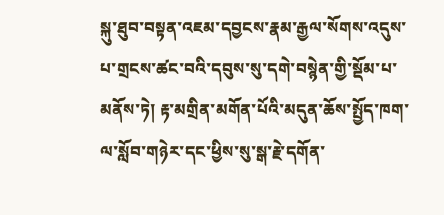སྐུ་ཐུབ་བསྟན་འཇམ་དབྱངས་རྣམ་རྒྱལ་སོགས་འདུས་པ་གྲངས་ཚང་བའི་དབུས་སུ་དགེ་བསྙེན་གྱི་སྡོམ་པ་མནོས་ཏེ། རྟ་མགྲིན་མགོན་པོའི་མདུན་ཆོས་སྤྱོད་ཁག་ལ་སློབ་གཉེར་དང་ཕྱིས་སུ་སྒ་རྗེ་དགོན་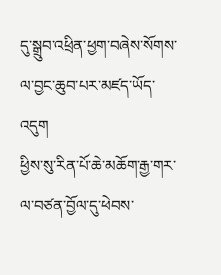དུ་སྒྲུབ་འཕྲིན་ཕྱག་བཞེས་སོགས་ལ་བྱང་ཆུབ་པར་མཛད་ཡོད་འདུག
ཕྱིས་སུ་རིན་པོ་ཆེ་མཆོག་རྒྱ་གར་ལ་བཙན་བྱོལ་དུ་ཕེབས་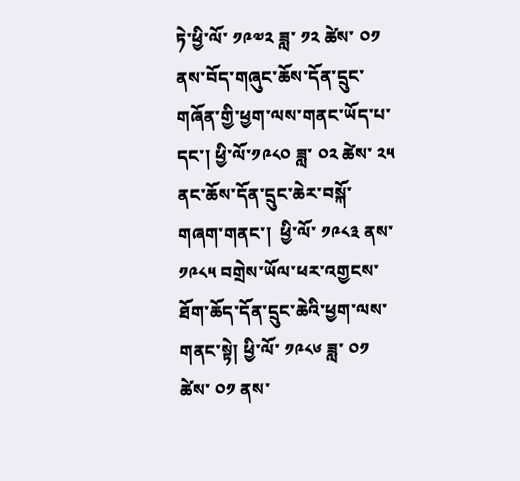ཏེ་ཕྱི་ལོ་ ༡༩༧༢ ཟླ་ ༡༢ ཚེས་ ༠༡ ནས་བོད་གཞུང་ཆོས་དོན་དྲུང་གཞོན་གྱི་ཕྱག་ལས་གནང་ཡོད་པ་དང་། ཕྱི་ལོ་༡༩༨༠ ཟླ་ ༠༢ ཚེས་ ༢༥ ནང་ཆོས་དོན་དྲུང་ཆེར་བསྐོ་གཞག་གནང་།  ཕྱི་ལོ་ ༡༩༨༣ ནས་ ༡༩༨༥ བགྲེས་ཡོལ་ཕར་འགྱངས་ཐོག་ཆོད་དོན་དྲུང་ཆེའི་ཕྱག་ལས་གནང་སྟེ། ཕྱི་ལོ་ ༡༩༨༦ ཟླ་ ༠༡ ཚེས་ ༠༡ ནས་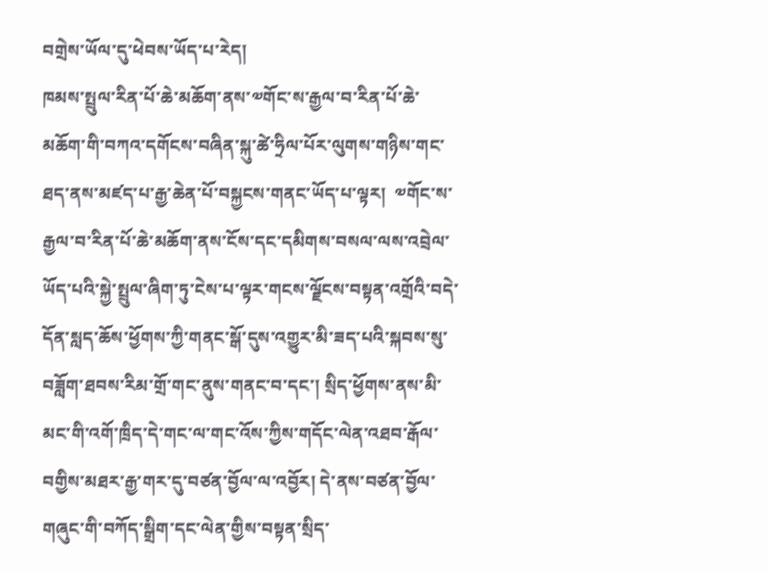བགྲེས་ཡོལ་དུ་ཕེབས་ཡོད་པ་རེད།
ཁམས་སྤྲུལ་རིན་པོ་ཆེ་མཆོག་ནས་༧གོང་ས་རྒྱལ་བ་རིན་པོ་ཆེ་མཆོག་གི་བཀའ་དགོངས་བཞིན་སྐུ་ཚེ་ཧྲིལ་པོར་ལུགས་གཉིས་གང་ཐད་ནས་མཛད་པ་རྒྱ་ཆེན་པོ་བསྐྱངས་གནང་ཡོད་པ་ལྟར།  ༧གོང་ས་རྒྱལ་བ་རིན་པོ་ཆེ་མཆོག་ནས་ངོས་དང་དམིགས་བསལ་ལས་འབྲེལ་ཡོད་པའི་སྐྱེ་སྤྲུལ་ཞིག་ཏུ་ངེས་པ་ལྟར་གངས་ལྗོངས་བསྟན་འགྲོའི་བདེ་དོན་སླད་ཆོས་ཕྱོགས་ཀྱི་གནང་སྒོ་དུས་འགྱུར་མི་ཟད་པའི་སྐབས་སུ་བཟློག་ཐབས་རིམ་གྲོ་གང་ནུས་གནང་བ་དང་། སྲིད་ཕྱོགས་ནས་མི་མང་གི་འགོ་ཁྲིད་དེ་གང་ལ་གང་འོས་ཀྱིས་གདོང་ལེན་འཐབ་རྒོལ་བགྱིས་མཐར་རྒྱ་གར་དུ་བཙན་བྱོལ་ལ་འབྱོར། དེ་ནས་བཙན་བྱོལ་གཞུང་གི་བཀོད་སྒྲིག་དང་ལེན་གྱིས་བསྟན་སྲིད་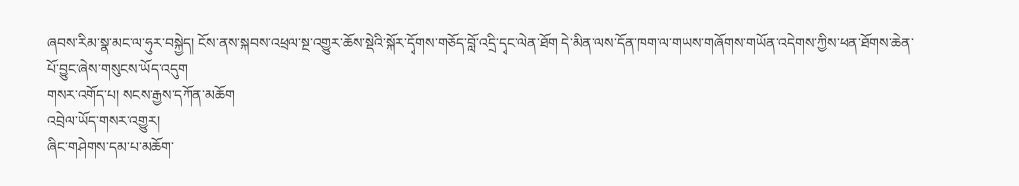ཞབས་རིམ་སྣ་མང་ལ་ཧུར་བསྐྱེད། ངོས་ནས་སྐབས་འཕྲལ་སྔ་འགྱུར་ཆོས་སྡེའི་སྐོར་དྭོགས་གཅོད་བློ་འདྲི་དྭང་ལེན་ཐོག དེ་མིན་ལས་དོན་ཁག་ལ་གཡས་གཞོགས་གཡོན་འདེགས་ཀྱིས་ཕན་ཐོགས་ཆེན་པོ་བྱུང་ཞེས་གསུངས་ཡོད་འདུག
གསར་འགོད་པ། སངས་རྒྱས་དཀོན་མཆོག
འབྲེལ་ཡོད་གསར་འགྱུར།
ཞིང་གཤེགས་དམ་པ་མཆོག་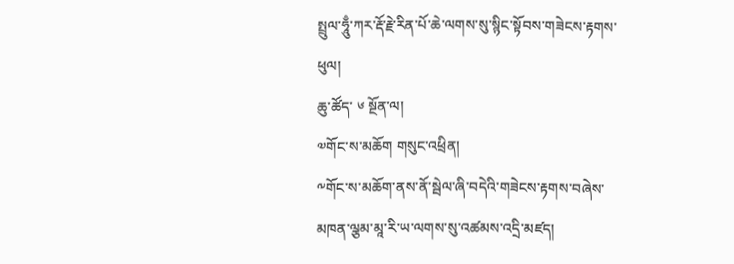སྤྲུལ་ཧཱུྃ་ཀར་རྡོ་རྗེ་རིན་པོ་ཆེ་ལགས་སུ་སྙིང་སྟོབས་གཟེངས་རྟགས་ཕུལ།
ཆུ་ཚོད་ ༦ སྔོན་ལ།
༧གོང་ས་མཆོག གསུང་འཕྲིན།
༸གོང་ས་མཆོག་ནས་ནོ་སྦེལ་ཞི་བདེའི་གཟེངས་རྟགས་བཞེས་མཁན་ལྕམ་མཱ་རི་ཡ་ལགས་སུ་འཚམས་འདྲི་མཛད།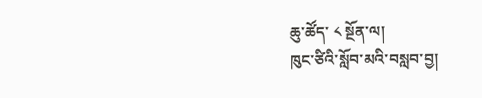ཆུ་ཚོད་ ༨ སྔོན་ལ།
ཁུང་ཙིའི་སློབ་མའི་བསླབ་བྱ།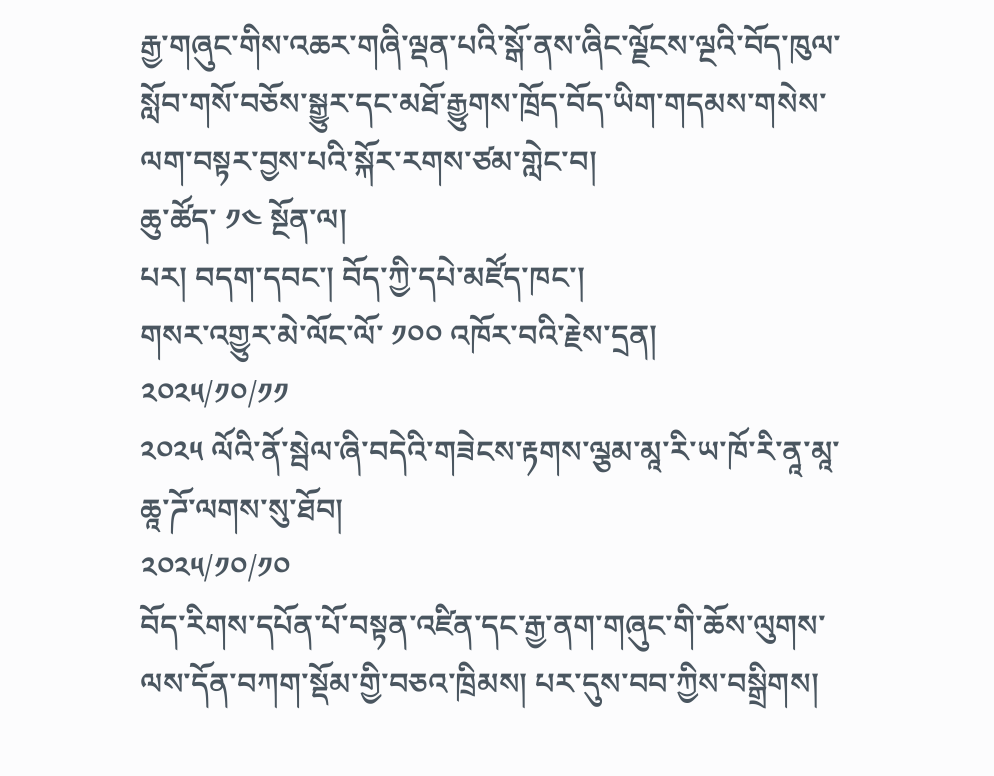རྒྱ་གཞུང་གིས་འཆར་གཞི་ལྡན་པའི་སྒོ་ནས་ཞིང་ལྗོངས་ལྔའི་བོད་ཁུལ་སློབ་གསོ་བཅོས་སྒྱུར་དང་མཐོ་རྒྱུགས་ཁྲོད་བོད་ཡིག་གདམས་གསེས་ལག་བསྟར་བྱས་པའི་སྐོར་རགས་ཙམ་གླེང་བ།
ཆུ་ཚོད་ ༡༤ སྔོན་ལ།
པར། བདག་དབང་། བོད་ཀྱི་དཔེ་མཛོད་ཁང་།
གསར་འགྱུར་མེ་ལོང་ལོ་ ༡༠༠ འཁོར་བའི་རྗེས་དྲན།
༢༠༢༥/༡༠/༡༡
༢༠༢༥ ལོའི་ནོ་སྦེལ་ཞི་བདེའི་གཟེངས་རྟགས་ལྕམ་མཱ་རི་ཡ་ཁོ་རི་ནཱ་མཱ་ཆཱ་ཌོ་ལགས་སུ་ཐོབ།
༢༠༢༥/༡༠/༡༠
བོད་རིགས་དཔོན་པོ་བསྟན་འཛིན་དང་རྒྱ་ནག་གཞུང་གི་ཆོས་ལུགས་ལས་དོན་བཀག་སྡོམ་གྱི་བཅའ་ཁྲིམས། པར་དུས་བབ་ཀྱིས་བསྒྲིགས།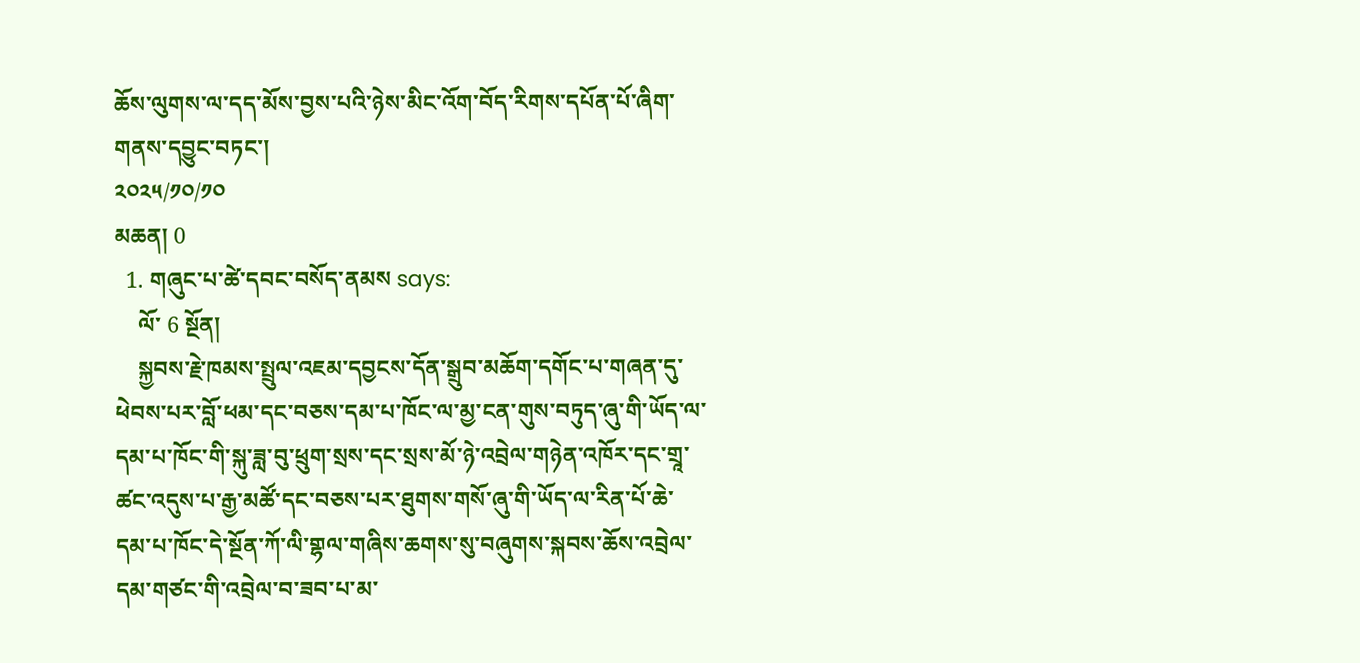ཆོས་ལུགས་ལ་དད་མོས་བྱས་པའི་ཉེས་མིང་འོག་བོད་རིགས་དཔོན་པོ་ཞིག་གནས་དབྱུང་བཏང་།
༢༠༢༥/༡༠/༡༠
མཆན། 0
  1. གཞུང་པ་ཚེ་དབང་བསོད་ནམས says:
    ལོ་ 6 སྔོན།
    སྐྱབས་རྗེ་ཁམས་སྤྲུལ་འཇམ་དབྱངས་དོན་སྒྲུབ་མཆོག་དགོང་པ་གཞན་དུ་ཕེབས་པར་བློ་ཕམ་དང་བཅས་དམ་པ་ཁོང་ལ་མྱ་ངན་གུས་བཏུད་ཞུ་གི་ཡོད་ལ་དམ་པ་ཁོང་གི་སྐུ་ཟླ་བུ་ཕྲུག་སྲས་དང་སྲས་མོ་ཉེ་འབྲེལ་གཉེན་འཁོར་དང་གྲཱ་ཚང་འདུས་པ་རྒྱ་མཚོ་དང་བཅས་པར་ཐུགས་གསོ་ཞུ་གི་ཡོད་ལ་རིན་པོ་ཆེ་དམ་པ་ཁོང་དེ་སྔོན་ཀོ་ལི་གྷལ་གཞིས་ཆགས་སུ་བཞུགས་སྐབས་ཆོས་འབྲེལ་དམ་གཙང་གི་འབྲེལ་བ་ཟབ་པ་མ་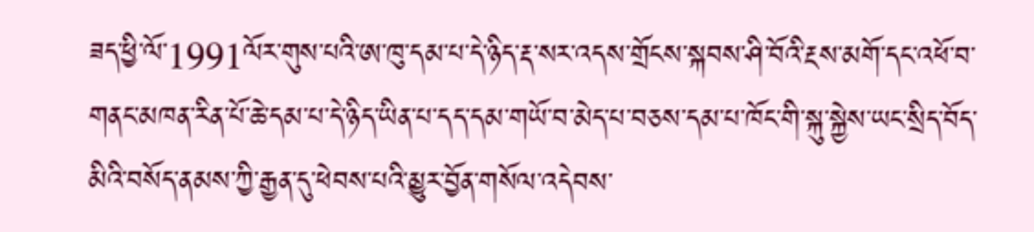ཟད་ཕྱི་ལོ་1991ལོར་གུས་པའི་ཨ་ཁུ་དམ་པ་དེ་ཉིད་རྡ་སར་འདས་གྲོངས་སྐབས་ཤི་བོའི་རྔས་མགོ་དང་འཕོ་བ་གནང་མཁན་རིན་པོ་ཆེ་དམ་པ་དེ་ཉིད་ཡིན་པ་དད་དམ་གཡོ་བ་མེད་པ་བཅས་དམ་པ་ཁོང་གི་སྐུ་སྐྱེས་ཡང་སྲིད་བོད་མིའི་བསོད་ནམས་ཀྱི་རྒྱན་དུ་ཕེབས་པའི་མྱུར་བྱོན་གསོལ་འདེབས་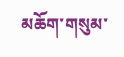མཆོག་གསུམ་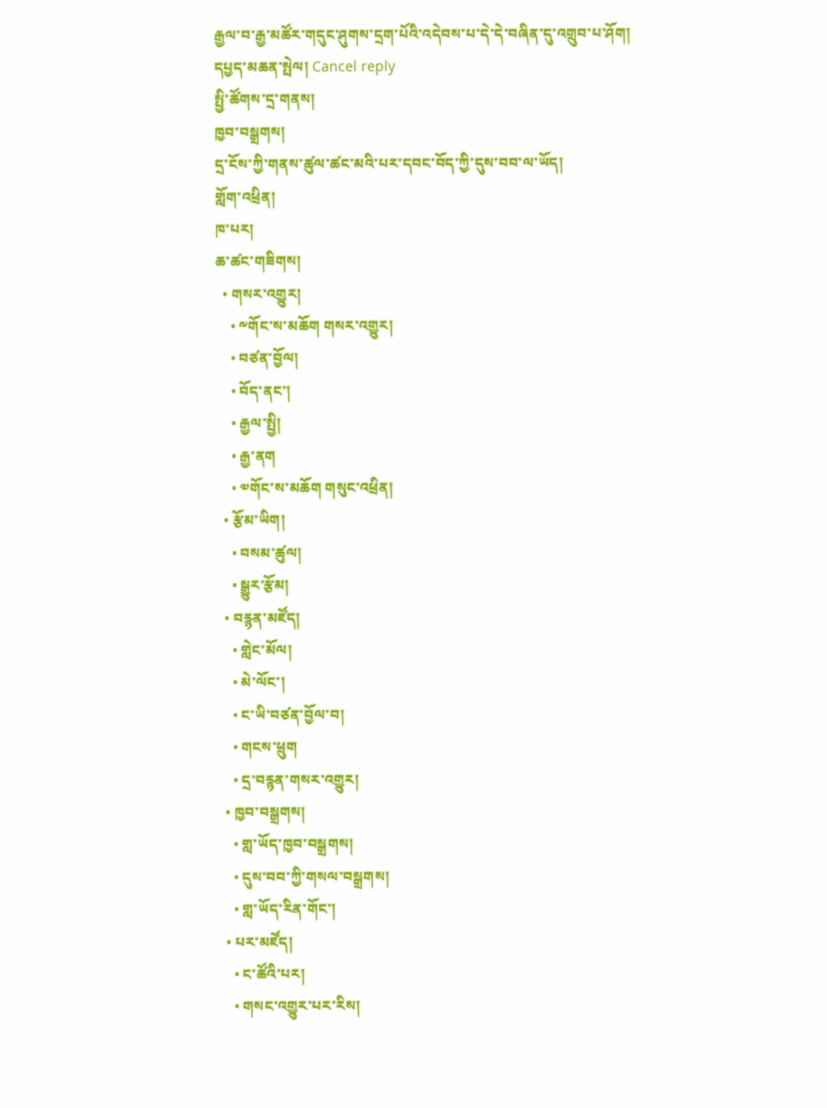རྒྱལ་བ་རྒྱ་མཚོར་གདུང་ཤུགས་དྲག་པོའི་འདེབས་པ་དེ་དེ་བཞིན་དུ་འགྲུབ་པ་ཤོག།
དཔྱད་མཆན་སྤེལ། Cancel reply
སྤྱི་ཚོགས་དྲ་གནས།
ཁྱབ་བསྒྲགས།
དྲ་ངོས་ཀྱི་གནས་ཚུལ་ཚང་མའི་པར་དབང་བོད་ཀྱི་དུས་བབ་ལ་ཡོད།
གློག་འཕྲིན།
ཁ་པར།
ཆ་ཚང་གཟིགས།
  • གསར་འགྱུར།
    • ༸གོང་ས་མཆོག གསར་འགྱུར།
    • བཙན་བྱོལ།
    • བོད་ནང་།
    • རྒྱལ་སྤྱི།
    • རྒྱ་ནག
    • ༧གོང་ས་མཆོག གསུང་འཕྲིན།
  • རྩོམ་ཡིག།
    • བསམ་ཚུལ།
    • སྒྱུར་རྩོམ།
  • བརྙན་མཛོད།
    • གླེང་མོལ།
    • མེ་ལོང་།
    • ང་ཡི་བཙན་བྱོལ་བ།
    • གངས་ཕྲུག
    • དྲ་བརྙན་གསར་འགྱུར།
  • ཁྱབ་བསྒྲགས།
    • གླ་ཡོད་ཁྱབ་བསྒྲགས།
    • དུས་བབ་ཀྱི་གསལ་བསྒྲགས།
    • གླ་ཡོད་རིན་གོང་།
  • པར་མཛོད།
    • ང་ཚོའི་པར།
    • གསང་འགྱུར་པར་རིས།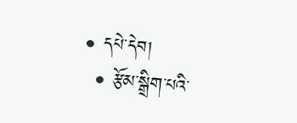• དཔེ་དེབ།
  • རྩོམ་སྒྲིག་པའི་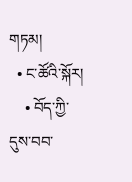གཏམ།
  • ང་ཚོའི་སྐོར།
    • བོད་ཀྱི་དུས་བབ་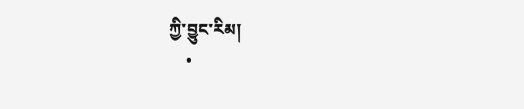ཀྱི་བྱུང་རིམ།
    •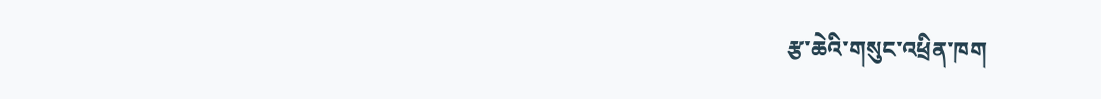རྩ་ཆེའི་གསུང་འཕྲིན་ཁག